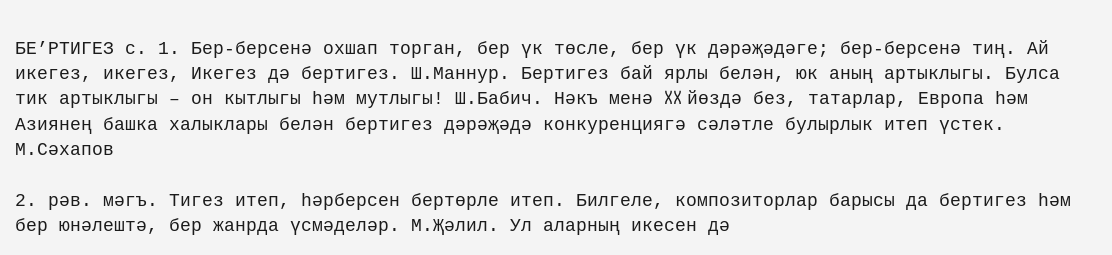БЕ’РТИГЕЗ с. 1. Бер-берсенә охшап торган, бер үк төсле, бер үк дәрәҗәдәге; бер-берсенә тиң. Ай икегез, икегез, Икегез дә бертигез. Ш.Маннур. Бертигез бай ярлы белән, юк аның артыклыгы. Булса тик артыклыгы – он кытлыгы һәм мутлыгы! Ш.Бабич. Нәкъ менә XX йөздә без, татарлар, Европа һәм Азиянең башка халыклары белән бертигез дәрәҗәдә конкуренциягә сәләтле булырлык итеп үстек. М.Сәхапов

2. рәв. мәгъ. Тигез итеп, һәрберсен бертөрле итеп. Билгеле, композиторлар барысы да бертигез һәм бер юнәлештә, бер жанрда үсмәделәр. М.Җәлил. Ул аларның икесен дә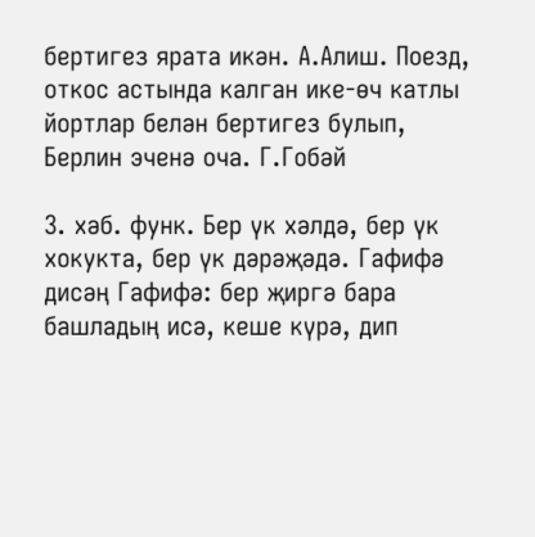бертигез ярата икән. А.Алиш. Поезд, откос астында калган ике-өч катлы йортлар белән бертигез булып, Берлин эченә оча. Г.Гобәй

3. хәб. функ. Бер үк хәлдә, бер үк хокукта, бер үк дәрәҗәдә. Гафифә дисәң Гафифә: бер җиргә бара башладың исә, кеше күрә, дип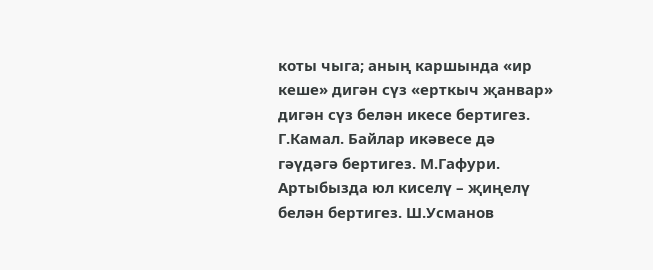коты чыга; аның каршында «ир кеше» дигән сүз «ерткыч җанвар» дигән сүз белән икесе бертигез. Г.Камал. Байлар икәвесе дә гәүдәгә бертигез. М.Гафури. Артыбызда юл киселү – җиңелү белән бертигез. Ш.Усманов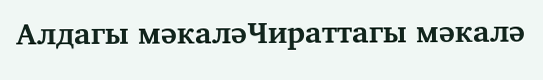Алдагы мәкаләЧираттагы мәкалә